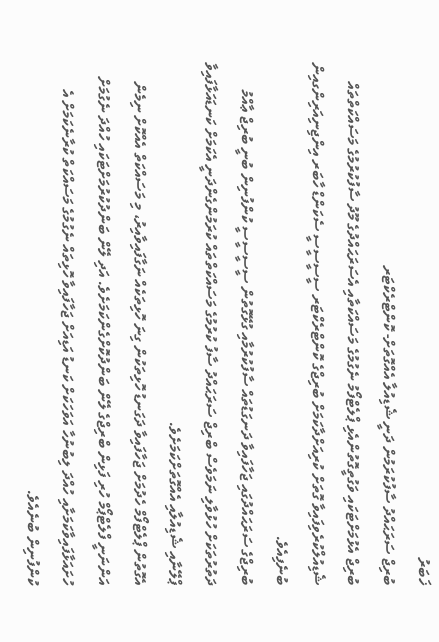ޚަބަރު
ބުރިޖް ސަރަޙައްދު ސާފުކުރަމުން ދަނީ ޝެޑިއުލާ އެއްގޮތަށް- ކޮންޓްރެކްޓަރ
ބުރިޖް އެޅުމަށްޓަކައި ވަގުތީގޮތުންއެޅި ޕްލެޓްފޯމު ނެގުމުގެ މަސައްކަތާއި އެސަރަޙައްދުގެ މޫދު ސާފުކުރުމުގެ މަސައްކަތްތައް ޝެޑިއުލްކުރެވިފައިވާ ގޮތަށް ކުރިއަށްދާކަމަށް ބުރިޖްގެ ކޮންޓްރެކްޓަރ ސީސީސީސީ ސެކަންޑް ހާބަރ އިންޖިނިއަރިންގއިން ބުނެފިއެވެ.
ބުރިޖްގެ ސަރަޙައްދުގައި ޖަހާފައިވާ ދަނގަޑުތައް ސާފުކުރުމާއި ގުޅޭގޮތުން ސީސީސީސީ ކުންފުނިން ބުނީ ބުރިޖް ޢާއްމު ދަތުރުތަކަށް ހުޅުވާލި ނަމަވެސް ބްރިޖް ސަރަޙައްދު ސާފު ކުރުމުގެ މަސައްކަތްތައް ކުރަމުންގެންދަނީ އެކަމަށް ކަނޑައަޅާފައިވާ ޕްލޭނާއި ޝެޑިއުލާއި އެއްގޮތަށްކަމަށެވެ.
އެގޮތުން ޕްލެޓްފޯމް ހެދުމަށް ޖަހާފައިވާ ދަގަނޑު ހޮޅިތަކުން ގިނަ ހޮޅިތަކެއް ނަގާފައިވާއިރު، މި މަސައްކަތް އެއްކޮށް ނިމެން އަންނަނީ ފްލެޓްޕޯމް ހުރި ފަޅިން ބްރިޖްގެ ލޭން ބަންދުކޮށްގެންކަމަށެވެ. އަދި ލޭން ބަންދުކުރުމަށްޓަކައި ހުއްދަ ނެގުމަށް ހުށައަޅާފައިވާކަމަށާއި ހުއްދަ ލިބުނުހާ އަވަހަކަށް ކަނޑު އަޑިއަށް ޖަހާފައިވާ ހޮޅިތައް ނެގުމުގެ މަސައްކަތް ކުރާނެކަމަށް އެ ކުންފުނިން ބުނެއެވެ.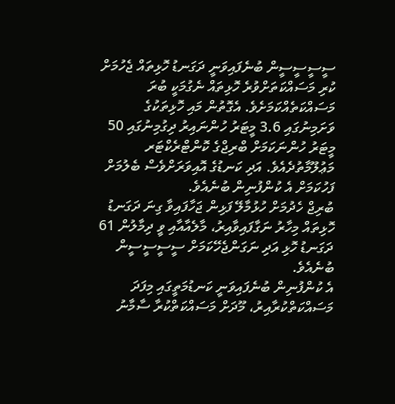ސީސީސީސީން ބުނެފައިވަނީ ދަގަނޑު ހޮޅިތައް ޖެހުމަށް ކުރި މަސައްކަތަށްވުރެ ހޮޅިތައް ނެގުމަކީ ބުރަ މަސައްކަތެއްކަމަށެވެ. އެގޮތުން މައި ހޮޅިތަކުގެ ވަށަމިނުގައި 3.6 މީޓަރު ހުންނައިރު ދިގުމިނުގައި 50 މީޓަރު ހުންނަކަމަށް ބްރިޖްގެ ކޮންޓްރެކްޓަރ މަޢުލޫމާތުދެއެވެ. އަދި ކަނޑުގެ އޮއިވަރަށްވެސް ބެލުމަށް ފަހުކަމަށް އެ ކުންފުނިން ބުނެއެވެ.
ބުރިޖް ހެދުމަށް ހުޅުމާލޭ ފަޅިން ޖަހާފައިވާ ގިނަ ދަގަނޑު ހޮޅިތައް މިހާރު ނަގާފައިވާއިރު، މާލެއާއާއި ވީ ދިމާލުން 61 ދަގަނޑު ހޮޅި އަދި ނަގަންޖެހޭކަމަށް ސީސީސީސީން ބުނެއެވެ.
އެ ކުންފުނިން ބުނެފައިވަނީ ކަނޑުމަތީގައި މިފަދަ މަސައްކަތްކުރާއިރު، މޫދަށް މަސައްކަތްކުރާ ސާމާނު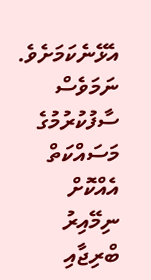އެޅޭނެކަމަށެވެ. ނަމަވެސް ސާފުކުރުމުގެ މަސައްކަތް އެއްކޮށް ނިމޭއިރު ބްރިޖާއި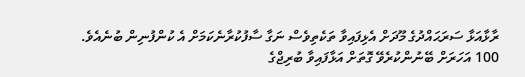ރާޅާއަޅާ ސަރަޙައްދުގެ މޫދަށް އެޅިފައިވާ ތަކެތިވެސް ނަގާ ސާފުކުރާނެކަމަށް އެ ކުންފުނިން ބުނެއެވެ.
100 އަހަރަށް ބޭނުންކުރެވޭ ގޮތަށް އަޅާފައިވާ ބުރިޖްގެ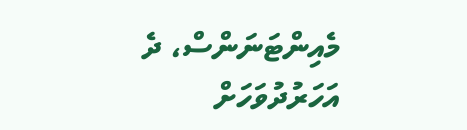މެއިންޓަނަންސް، ދެ އަހަރުދުވަހަށް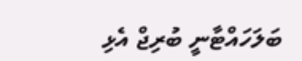ބަލަހައްޓާނީ ބުރިޖް އެޅި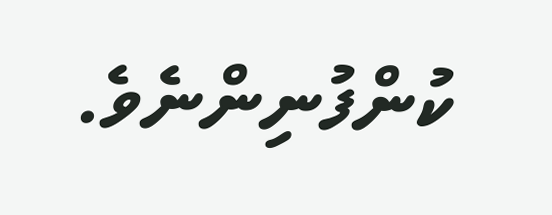ކުންފުނިންނެވެ.